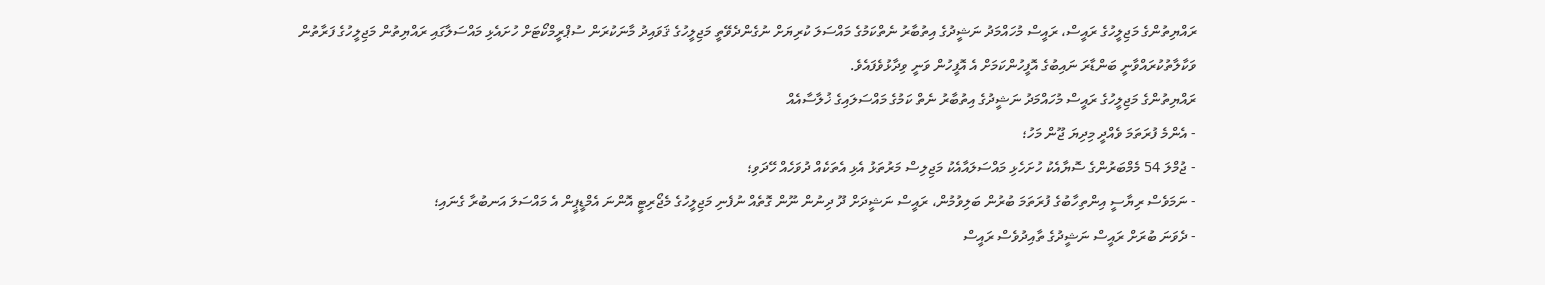ރައްޔިތުންގެ މަޖިލީހުގެ ރައީސް، ރައީސް މުހައްމަދު ނަޝީދުގެ އިތުބާރު ނެތްކަމުގެ މައްސަލަ ކުރިޔަށް ނުގެންދެވޭތީ މަޖިލީހުގެ ޤަވައިދު މާނަކުރަން ސުޕްރީމްކޯޓަށް ހުށައެޅި މައްސަލާގައި ރައްޔިތުން މަޖިލީހުގެ ފަރާތުން ވަކާލާތުކުރައްވާނީ ބަންޑާރަ ނައިބުގެ އޮފީހުންކަމަށް އެ އޮފީހުން ވަނީ ވިދާޅުވެފައެވެ.
ރައްޔިތުންގެ މަޖިލީހުގެ ރައީސް މުހައްމަދު ނަޝީދުގެ އިތުބާރު ނެތް ކަމުގެ މައްސަލައިގެ ޚުލާސާއެއް
- އެންމެ ފުރަތަމަ ވެއްދީ މިދިޔަ ޖޫން މަހު؛
- ޖުމްލަ 54 މެމްބަރުންގެ ސޮޔާއެކު ހުށަހެޅި މައްސަލައާއެކު މަޖިލިސް މަރުތަޅު އެޅި އެތަކެއް ދުވަހެއް ހޭދަވި؛
- ނަމަވެސް ރިޔާސީ އިންތިހާބުގެ ފުރަތަމަ ބުރުން ބަލިވުމުން، ރައީސް ނަޝީދަށް ދޫ ދިނުން ނޫން ގޮތެއް ނުފެނި މަޖިލީހުގެ މެޖޯރިޓީ އޮންނަ އެމްޑީޕީން އެ މައްސަލަ އަނބުރާ ގެނައި؛
- ދެވަނަ ބުރަށް ރައީސް ނަޝީދުގެ ތާއިދުވެސް ރައީސް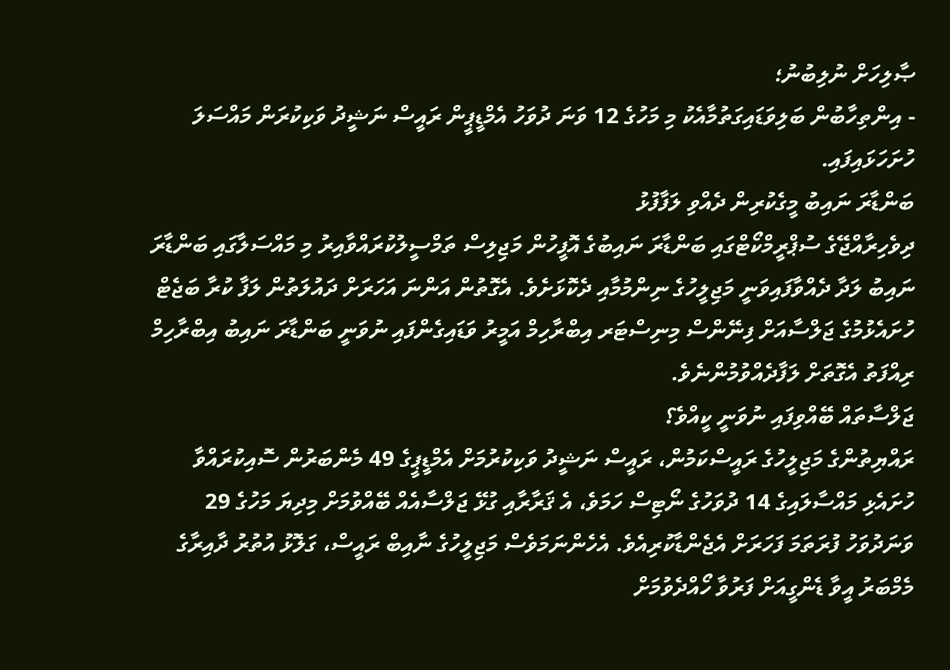ޞާލިހަށް ނުލިބުނު؛
- އިންތިހާބުން ބަލިވަޑައިގަތުމާއެކު މި މަހުގެ 12 ވަނަ ދުވަހު އެމްޑީޕީން ރައީސް ނަޝީދު ވަކިކުރަން މައްސަލަ ހުށަހަޅައިފައި.
ބަންޑާރަ ނައިބު މީގެކުރިން ދެއްވި ލަފާފުޅު
ދިވެހިރާއްޖޭގެ ސުޕްރީމްކޯޓްގައި ބަންޑާރަ ނައިބުގެ އޮފީހުން މަޖިލިސް ތަމްސީލުކުރައްވާއިރު މި މައްސަލާގައި ބަންޑާރަ ނައިބު ލަދާ ދެއްވާފައިވަނީ މަޖިލީހުގެ ނިންމުމާއި ދެކޮޅަށެވެ. އެގޮތުން އަންނަ އަހަރަށް ދައުލަތުން ލަފާ ކުރާ ބަޖެޓް ހުށައެޅުމުގެ ޖަލްސާއަށް ފިނޭންސް މިނިސްޓަރ އިބްރާހިމް އަމީރު ވަޑައިގެންފައި ނުވަނީ ބަންޑާރަ ނައިބު އިބްރާހިމް ރިއްފަތު އެގޮތަށް ލަފާދެއްވުމުންނެވެ.
ޖަލްސާތައް ބޭއްވިފައި ނުވަނީ ކީއްވެ؟
ރައްޔިތުންގެ މަޖިލީހުގެ ރައީސްކަމުން، ރައީސް ނަޝީދު ވަކިކުރުމަށް އެމްޑީޕީގެ 49 މެންބަރުން ސޮއިކުރައްވާ ހުށައެޅި މައްސާލައިގެ 14 ދުވަހުގެ ނޯޓިސް ހަމަވެ، އެ ޤަރާރާއި ގުޅޭ ޖަލްސާއެއް ބޭއްވުމަށް މިދިޔަ މަހުގެ 29 ވަނަދުވަހު ފުރަތަމަ ފަހަރަށް އެޖެންޑާކުރިއެވެ. އެހެންނަމަވެސް މަޖިލީހުގެ ނާއިބް ރައީސް، ގަލޮޅު އުތުރު ދާއިރާގެ މެމްބަރު އީވާ ޑެންގީއަށް ފަރުވާ ހޯއްދެވުމަށް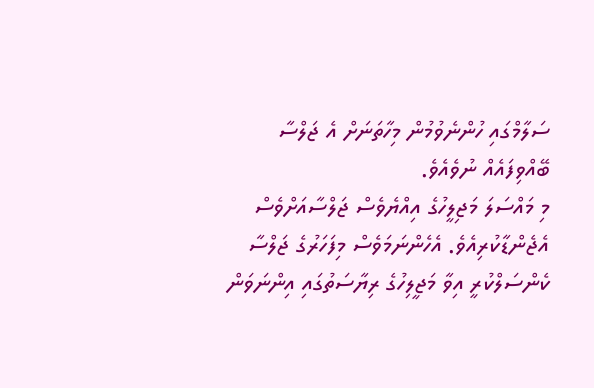ސަލާމްގައި ހުންނެވުމުން މިހާތަނަށް އެ ޖަލްސާ ބޭއްވިފައެއް ނުވެއެވެ.
މި މައްސަލަ މަޖިލީހުގެ އިއްޔެވެސް ޖަލްސާއަށްވެސް އެޖެންޑާކުރިއެވެ. އެހެންނަމަވެސް މިފަހަރުގެ ޖަލްސާ ކެންސަލްކުރީ އިވާ މަޖީލިހުގެ ރިޔާސަތުގައި އިންނަވަން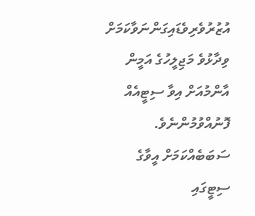އުޒުރުވެރިވެޑައިގަންނަވާކަމަށް ވިދާޅުވެ މަޖިލީހުގެ އަމީން އާންމުއަށް އިވާ ސިޓީއެއް ފޮނުއްވުމުންނެވެ. ސަބަބެއްކަމަށް އީވާގެ ސިޓީގައި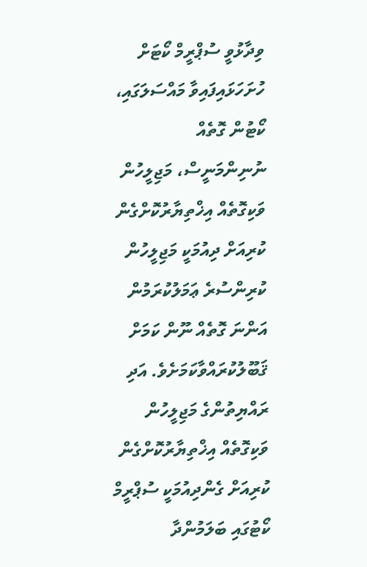ވިދާޅުވީ ސުޕްރީމް ކޯޓަށް ހުށަހަޅައިފައިވާ މައްސަލަގައި، ކޯޓުން ގޮތެއް ނުނިންމަނީސް، މަޖިލީހުން ވަކިގޮތެއް އިޚްތިޔާރުކޮށްގެން ކުރިއަށް ދިއުމަކީ މަޖިލީހުން ކުރިންސުރެ ޢަމަލުކުރަމުން އަންނަ ގޮތެއް ނޫން ކަމަށް ޤަބޫލުކުރައްވާކަމަށެވެ. އަދި ރައްޔިތުންގެ މަޖިލީހުން ވަކިގޮތެއް އިޚްތިޔާރުކޮށްގެން ކުރިއަށް ގެންދިއުމަކީ ސުޕްރީމް ކޯޓުގައި ބަލަމުންދާ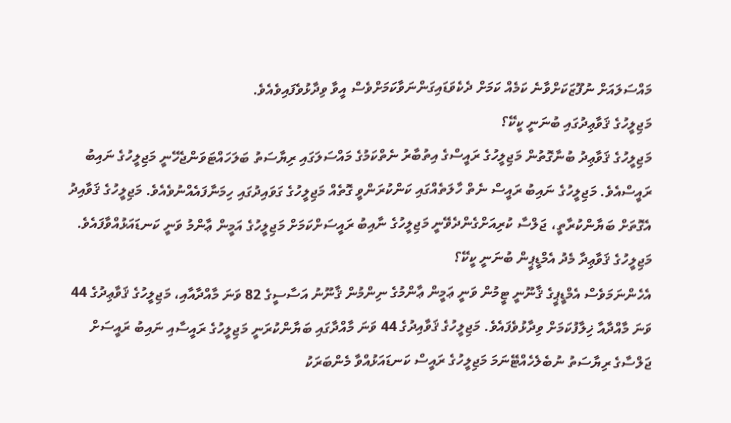މައްސަލައަށް ނުފޫޒަކަށްވާނެ ކަމެއް ކަމަށް ދެކެވަޑައިގަންނަވާކަމަށްވެސް އީވާ ވިދާޅުވެފައިވެއެވެ.
މަޖިލީހުގެ ޤަވާޢިދުގައި ބުނަނީ ކީކޭ؟
މަޖިލީހުގެ ޤަވާޢިދު ބުނާގޮތުން މަޖިލީހުގެ ރައީސްގެ އިތުބާރު ނެތްކަމުގެ މައްސަލަގައި ރިޔާސަތު ބަލަހައްޓަވަންޖެހޭނީ މަޖިލީހުގެ ނައިބު ރައީސްއެވެ. މަޖިލީހުގެ ނައިބު ރައީސް ނެތް ހާލަތެއްގައި ކަންކުރަންވީ ގޮތެއް މަޖިލީހުގެ ގަވައިދުގައި ހިމަނާފައެއްނުވެއެވެ. މަޖިލީހުގެ ޤަވާއިދު އެގޮތަށް ބަޔާންކުރާތީ، ޖަލްސާ ކުރިއަށްގެންދެވޭނީ މަޖިލީހުގެ ނާއިބު ރައީސަށްކަމަށް މަޖިލީހުގެ އަމީން ޢާންމު ވަނީ ކަނޑައަޅުއްވާފައެވެ.
މަޖިލީހުގެ ޤަވާޢިދާ މެދު އެމްޑީޕީން ބުނަނީ ކީކޭ؟
އެހެންނަމަވެސް އެމްޑީޕީގެ ޤާނޫނީ ޓީމުން ވަނީ ޢަމީން ޢާންމުގެ ނިންމުން ޤާނޫނު އަސާސީގެ 82 ވަނަ މާއްދާއާއި، މަޖިލީހުގެ ޤަވާޢިދުގެ 44 ވަނަ މާއްދާއާ ޚިލާފުކަމަށް ވިދާޅުވެފައެވެ. މަޖިލީހުގެ ޤަވާއިދުގެ 44 ވަނަ މާއްދާގައި ބަޔާންކުރަނީ މަޖިލީހުގެ ރައީސާއި ނައިބު ރައީސަށް ޖަލްސާގެ ރިޔާސަތު ނުބެލެހެއްޓޭނަމަ މަޖިލީހުގެ ރައީސް ކަނޑައަޅުއްވާ މެންބަރަކު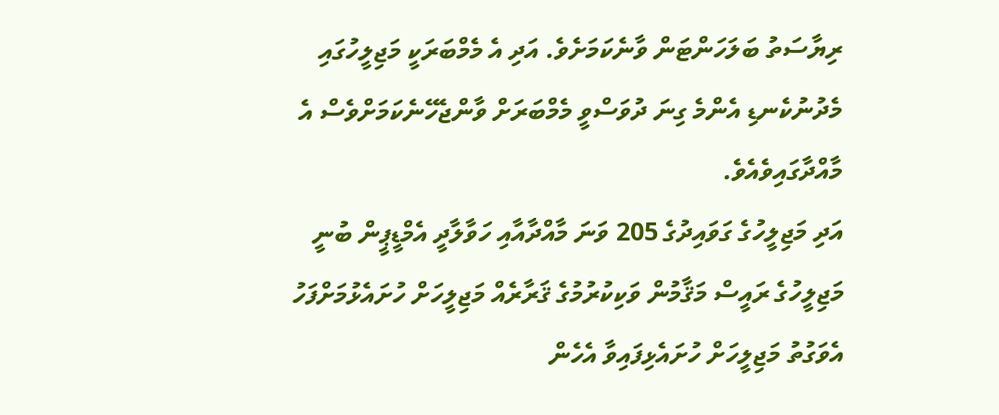ރިޔާސަތު ބަލަހަންޓަން ވާނެކަމަށެވެ. އަދި އެ މެމްބަރަކީ މަޖިލީހުގައި މެދުނުކެނޑި އެންމެ ގިނަ ދުވަސްވީ މެމްބަރަށް ވާންޖެހޭނެކަމަށްވެސް އެ މާއްދާގައިވެއެވެ.
އަދި މަޖިލީހުގެ ގަވައިދުގެ 205 ވަނަ މާއްދާއާއި ހަވާލާދީ އެމްޑީޕީން ބުނީ މަޖިލީހުގެ ރައީސް މަޤާމުން ވަކިކުރުމުގެ ޤަރާރެއް މަޖިލީހަށް ހުށައެޅުމަށްފަހު އެވަގުތު މަޖިލީހަށް ހުށައެޅިފައިވާ އެހެން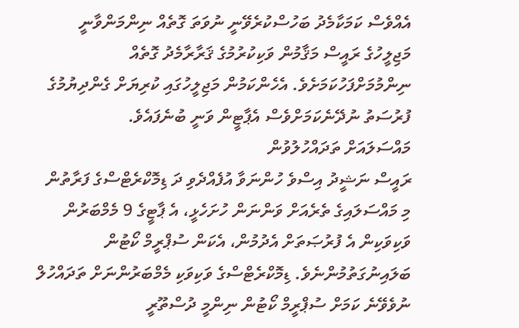އެއްވެސް ކަމަކާމެދު ބަހުސްކުރެވޭނީ ނުވަތަ ގޮތެއް ނިންމަންވާނީ މަޖިލީހުގެ ރައީސް މަޤާމުން ވަކިކުރުމުގެ ޤަރާރާމެދު ގޮތެއް ނިންމުމަށްފަހުކަމަށެވެ. އެހެންކަމުން މަޖިލީހުގައި ކުރިޔަށް ގެންދިޔުމުގެ ފުރުސަތު ނުދޭނެކަމަށްވެސް އެޕާޓީން ވަނީ ބުނެފައެވެ.
މައްސަލައަށް ތަދައްހުލުވުން
ރައީސް ނަޝީދު އިސްވެ ހުންނަވާ އުފެއްދެވި ދަ ޑިމޮކްރެޓްސްގެ ފަރާތުން މި މައްސަލައިގެ ތެރެއަށް ވަންނަން ހުށަހެޅީ، އެ ޕާޓީގެ 9 މެމްބަރުން ވަކިވަކިން އެ ފުރުޞަތަށް އެދުމުން، އެކަން ސުޕްރީމް ކޯޓުން ބަލައިނުގަތުމުންނެވެ. ޑިމޮކްރެޓްސްގެ ވަކިވަކި މެމްބަރުންނަށް ތަދައްހުލް ނުވެވޭނެ ކަމަށް ސުޕްރީމް ކޯޓުން ނިންމީ ދުސްތޫރީ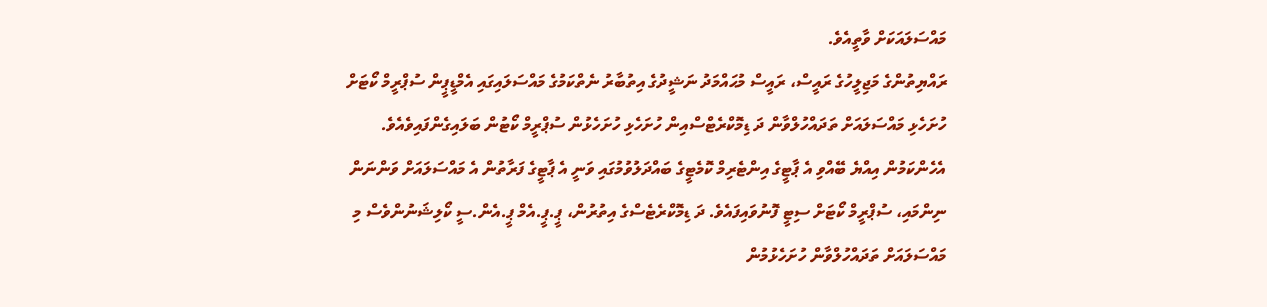މައްސަލައަކަށް ވާތީއެވެ.
ރައްޔިތުންގެ މަޖިލީހުގެ ރައީސް، ރައީސް މުޙައްމަދު ނަޝީދުގެ އިތުބާރު ނެތްކަމުގެ މައްސަލައިގައި އެމްޑީޕީން ސުޕްރީމް ކޯޓަށް ހުށަހެޅި މައްސަލައަށް ތަދައްހުލްވާން ދަ ޑިމޮކްރެޓްސްއިން ހުށަހެޅި ހުށަހެޅުން ސުޕްރީމް ކޯޓުން ބަލައިގެންފައިވެއެވެ.
އެހެންކަމުން އިއްޔެ ބޭއްވި އެ ޕާޓީގެ އިންޓެރިމް ކޮމެޓީގެ ބައްދަލުވުމުގައި ވަނީ އެ ޕާޓީގެ ފަރާތުން އެ މައްސަލައަށް ވަންނަން ނިންމައި، ސުޕްރީމް ކޯޓަށް ސިޓީ ފޮނުވައިފައެވެ. ދަ ޑިމޮކްރެޓެސްގެ އިތުރުން، ޕީ.ޕީ.އެމް ޕީ.އެން.ސީ ކޯލިޝަނުންވެސް މި މައްސަލައަށް ތަދައްހުލްވާން ހުށަހެޅުމުން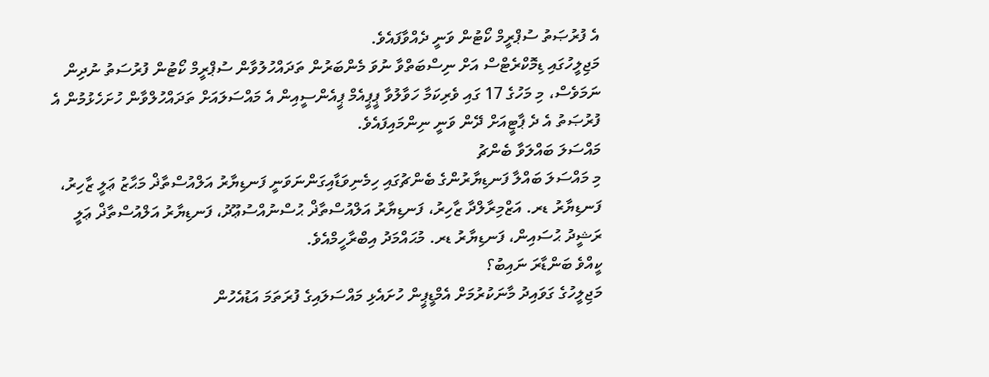އެ ފުރުޞަތު ސުޕްރީމް ކޯޓުން ވަނީ ދެއްވާފައެވެ.
މަޖިލީހުގައި ޑިމޮކްރެޓްސް އަށް ނިސްބަތްވާ ނުވަ މެންބަރުން ތަދައްހުލުވާން ސުޕްރީމް ކޯޓުން ފުރުސަތު ނުދިން ނަމަވެސް، މި މަހުގެ 17 ގައި ވެރިކަމާ ހަވާލުވާ ޕީޕީއެމް ޕީއެންސީއިން އެ މައްސަލައަށް ތަދައްހުލްވާން ހުށަހެޅުމުން އެ ފުރުޞަތު އެ ދެ ޕާޓީއަށް ދޭން ވަނީ ނިންމައިފައެވެ.
މައްސަލަ ބައްލަވާ ބެންޗު
މި މައްސަލަ ބައްލާ ފަނޑިޔާރުންގެ ބެންޗުގައި ހިމެނިވަޑާއިގަންނަވަނީ ފަނޑިޔާރު އަލްއުސްތާޛް މަޙާޒު ޢަލީ ޒާހިރު، ފަނޑިޔާރު ޑރ. އަޒްމިރާލްދާ ޒާހިރު، ފަނޑިޔާރު އަލްއުސްތާޛް ޙުސްނުއްސުޢޫދު، ފަނޑިޔާރު އަލްއުސްތާޛް ޢަލީ ރަޝީދު ޙުސައިން، ފަނޑިޔާރު ޑރ. މުޙައްމަދު އިބްރާހީމްއެވެ.
ކީއްވެ ބަންޑާރަ ނައިބު؟
މަޖިލީހުގެ ގަވައިދު މާނަކުރުމަށް އެމްޑީޕީން ހުށައެޅި މައްސަލައިގެ ފުރަތަމަ އަޑުއެހުން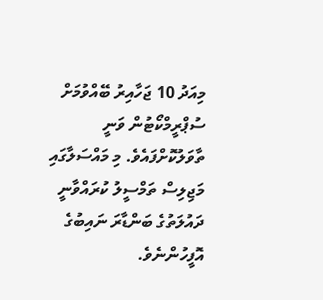މިއަދު 10 ޖަހާއިރު ބޭއްވުމަށް ސުޕްރީމްކޯޓުން ވަނީ ތާވަލުކޮށްފައެވެ. މި މައްސަލާގައި މަޖިލިސް ތަމްސީލު ކުރައްވާނީ ދައުލަތުގެ ބަންޑާރަ ނައިބުގެ އޮފީހުންނެވެ.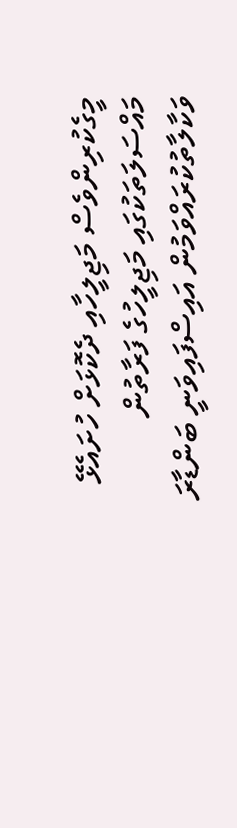މީގެކުރިންވެސް މަޖިލީހާއި ދެކޮޅަށް ހުށައެޅޭ މައްސަލަތަކުގައި މަޖިލީހުގެ ފަރާތުން ވަކާލާތުކުރައްވަމުން އައިސްފައިވަނީ ބަންޑާރަ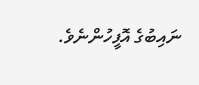ނައިބުގެ އޮފީހުންނެވެ.